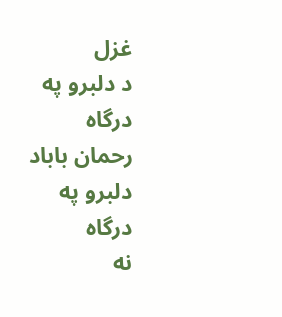غزل
د دلبرو په درگاه
رحمان باباد دلبرو په درگاه
نه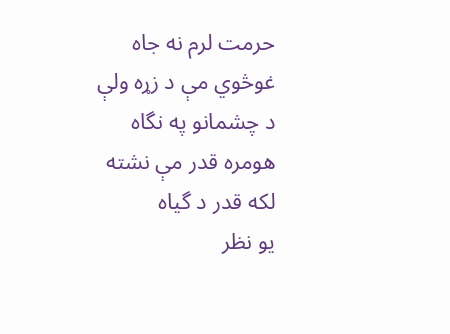حرمت لرم نه جاه
غوڅوي مې د زړه ولې
د چشمانو په نگاه
هومره قدر مې نشته
لکه قدر د گياه
يو نظر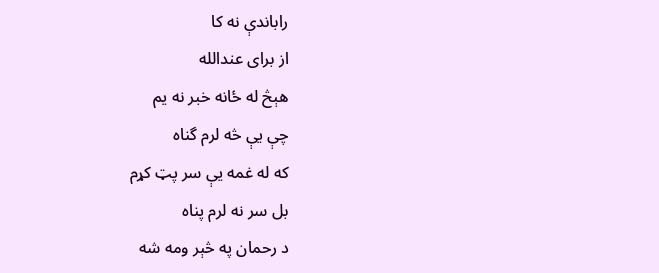راباندې نه کا
از برای عندالله
هېڅ له ځانه خبر نه يم
چې يې څه لرم گناه
که له غمه يې سر پټ کړم
بل سر نه لرم پناه
د رحمان په څېر ومه شه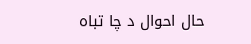حال احوال د چا تباه